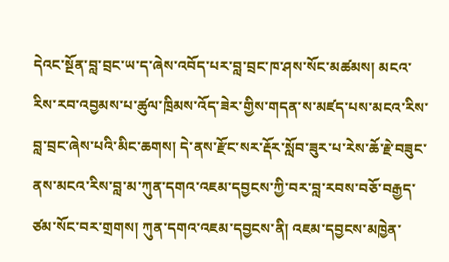དེའང་སྔོན་བླ་བྲང་ཡ་ད་ཞེས་འབོད་པར་བླ་བྲང་ཁ་ཤས་སོང་མཚམས། མངའ་རིས་རབ་འབྱམས་པ་ཚུལ་ཁྲིམས་འོད་ཟེར་གྱིས་གདན་ས་མཛད་པས་མངའ་རིས་བླ་བྲང་ཞེས་པའི་མིང་ཆགས། དེ་ནས་རྫོང་སར་རྡོར་སློབ་ཟུར་པ་རེས་ཆོ་རྗེ་བཟུང་ནས་མངའ་རིས་བླ་མ་ཀུན་དགའ་འཇམ་དབྱངས་ཀྱི་བར་བླ་རབས་བཅོ་བརྒྱད་ཙམ་སོང་བར་གྲགས། ཀུན་དགའ་འཇམ་དབྱངས་ནི། འཇམ་དབྱངས་མཁྱེན་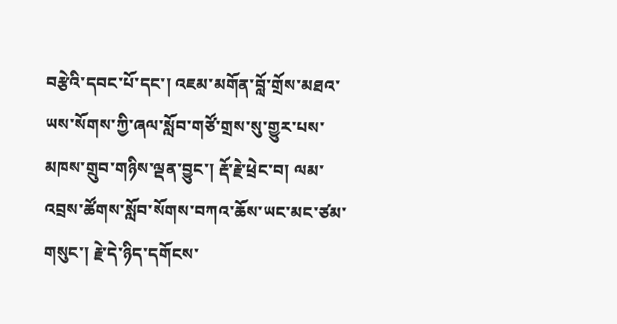བརྩེའི་དབང་པོ་དང་། འཇམ་མགོན་བློ་གྲོས་མཐའ་ཡས་སོགས་ཀྱི་ཞལ་སློབ་གཙོ་གྲས་སུ་གྱུར་པས་མཁས་གྲུབ་གཉིས་ལྡན་བྱུང་། རྡོ་རྗེ་ཕྲེང་བ། ལམ་འབྲས་ཚོགས་སློབ་སོགས་བཀའ་ཆོས་ཡང་མང་ཙམ་གསུང་། རྗེ་དེ་ཉིད་དགོངས་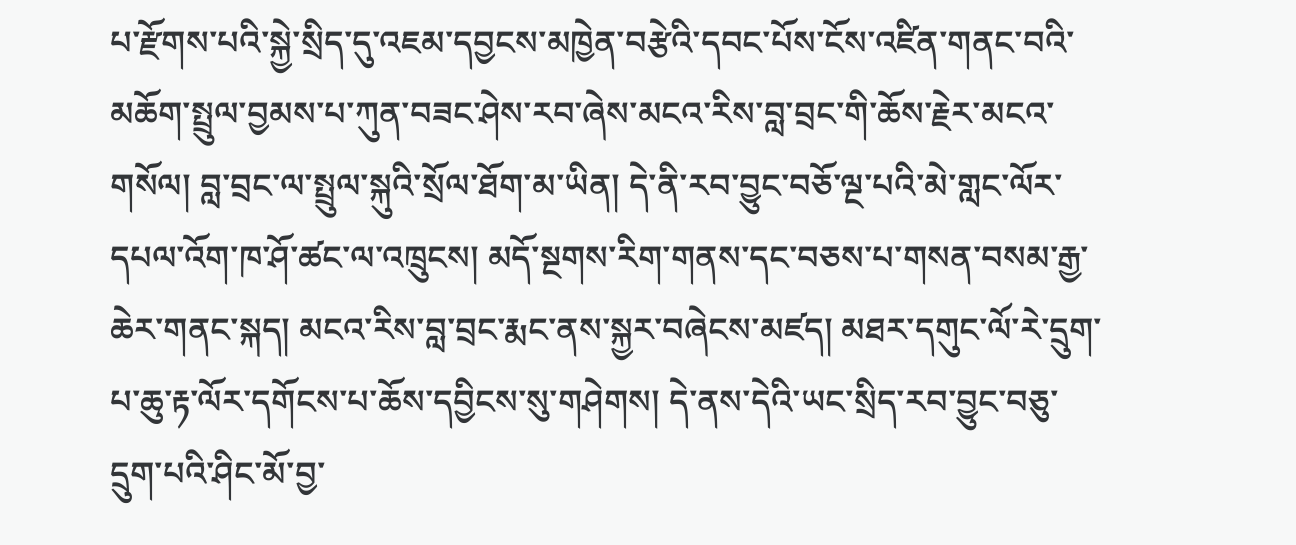པ་རྫོགས་པའི་སྐྱེ་སྲིད་དུ་འཇམ་དབྱངས་མཁྱེན་བརྩེའི་དབང་པོས་ངོས་འཛིན་གནང་བའི་མཆོག་སྤྲུལ་བྱམས་པ་ཀུན་བཟང་ཤེས་རབ་ཞེས་མངའ་རིས་བླ་བྲང་གི་ཆོས་རྗེར་མངའ་གསོལ། བླ་བྲང་ལ་སྤྲུལ་སྐུའི་སྲོལ་ཐོག་མ་ཡིན། དེ་ནི་རབ་བྱུང་བཅོ་ལྔ་པའི་མེ་གླང་ལོར་དཔལ་འོག་ཁ་ཤོ་ཚང་ལ་འཁྲུངས། མདོ་སྔགས་རིག་གནས་དང་བཅས་པ་གསན་བསམ་རྒྱ་ཆེར་གནང་སྐད། མངའ་རིས་བླ་བྲང་རྨང་ནས་སྐྱར་བཞེངས་མཛད། མཐར་དགུང་ལོ་རེ་དྲུག་པ་ཆུ་རྟ་ལོར་དགོངས་པ་ཆོས་དབྱིངས་སུ་གཤེགས། དེ་ནས་དེའི་ཡང་སྲིད་རབ་བྱུང་བཅུ་དྲུག་པའི་ཤིང་མོ་བྱ་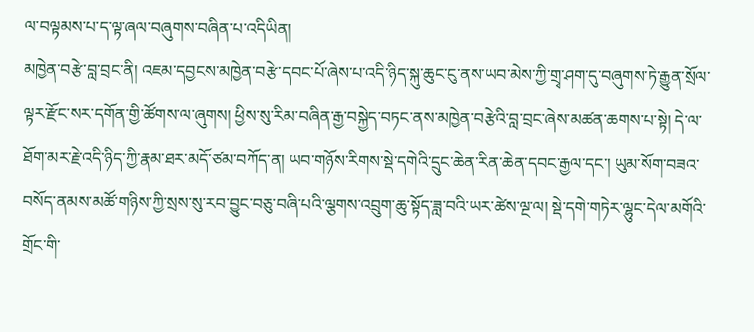ལ་བལྟམས་པ་ད་ལྟ་ཞལ་བཞུགས་བཞིན་པ་འདིཡིན།
མཁྱེན་བརྩེ་བླ་བྲང་ནི། འཇམ་དབྱངས་མཁྱེན་བརྩེ་དབང་པོ་ཞེས་པ་འདི་ཉིད་སྐུ་ཆུང་ངུ་ནས་ཡབ་མེས་ཀྱི་གྲྭ་ཤག་དུ་བཞུགས་ཏེ་རྒྱུན་སྲོལ་ལྟར་རྫོང་སར་དགོན་གྱི་ཚོགས་ལ་ཞུགས། ཕྱིས་སུ་རིམ་བཞིན་རྒྱ་བསྐྱེད་བཏང་ནས་མཁྱེན་བརྩེའི་བླ་བྲང་ཞེས་མཚན་ཆགས་པ་སྟེ། དེ་ལ་ཐོག་མར་རྗེ་འདི་ཉིད་ཀྱི་རྣམ་ཐར་མདོ་ཙམ་བཀོད་ན། ཡབ་གཉོས་རིགས་སྡེ་དགེའི་དྲུང་ཆེན་རིན་ཆེན་དབང་རྒྱལ་དང་། ཡུམ་སོག་བཟའ་བསོད་ནམས་མཚོ་གཉིས་ཀྱི་སྲས་སུ་རབ་བྱུང་བཅུ་བཞི་པའི་ལྕགས་འབྲུག་ཆུ་སྟོད་ཟླ་བའི་ཡར་ཚེས་ལྔ་ལ། སྡེ་དགེ་གཏེར་ལྷུང་དེལ་མགོའི་གྲོང་གི་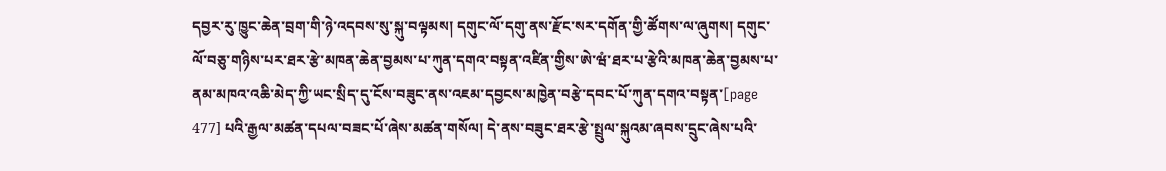དབྱར་རུ་ཁྱུང་ཆེན་བྲག་གི་ཉེ་འདབས་སུ་སྐུ་བལྟམས། དགུང་ལོ་དགུ་ནས་རྫོང་སར་དགོན་གྱི་ཚོགས་ལ་ཞུགས། དགུང་ལོ་བཅུ་གཉིས་པར་ཐར་རྩེ་མཁན་ཆེན་བྱམས་པ་ཀུན་དགའ་བསྟན་འཛིན་གྱིས་ཨེ་ཝཾ་ཐར་པ་རྩེའི་མཁན་ཆེན་བྱམས་པ་ནམ་མཁའ་འཆི་མེད་ཀྱི་ཡང་སྲིད་དུ་ངོས་བཟུང་ནས་འཇམ་དབྱངས་མཁྱེན་བརྩེ་དབང་པོ་ཀུན་དགའ་བསྟན་[page 477] པའི་རྒྱལ་མཚན་དཔལ་བཟང་པོ་ཞེས་མཚན་གསོལ། དེ་ནས་བཟུང་ཐར་རྩེ་སྤྲུལ་སྐུའམ་ཞབས་དྲུང་ཞེས་པའི་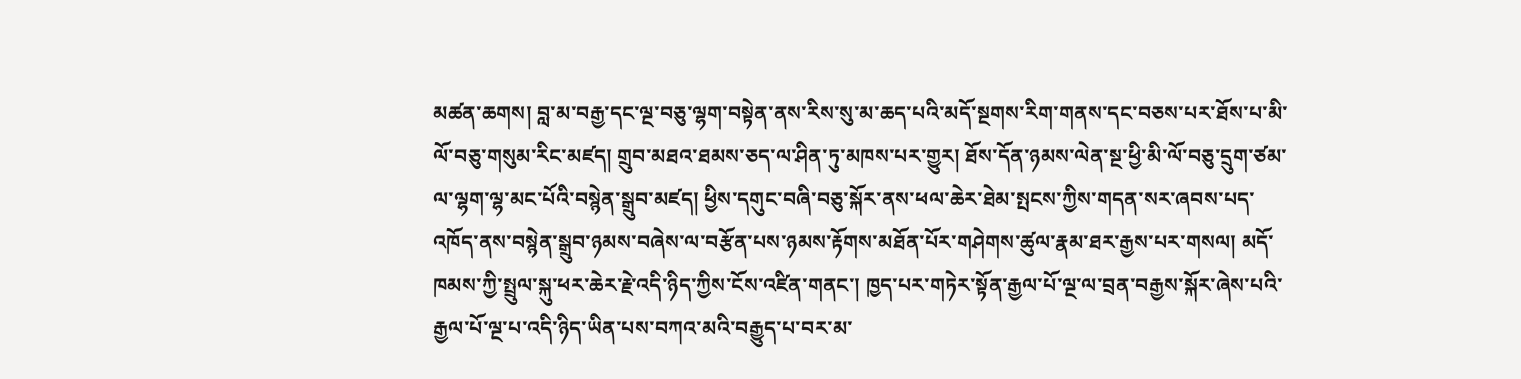མཚན་ཆགས། བླ་མ་བརྒྱ་དང་ལྔ་བཅུ་ལྷག་བསྟེན་ནས་རིས་སུ་མ་ཆད་པའི་མདོ་སྔགས་རིག་གནས་དང་བཅས་པར་ཐོས་པ་མི་ལོ་བཅུ་གསུམ་རིང་མཛད། གྲུབ་མཐའ་ཐམས་ཅད་ལ་ཤིན་ཏུ་མཁས་པར་གྱུར། ཐོས་དོན་ཉམས་ལེན་སྔ་ཕྱི་མི་ལོ་བཅུ་དྲུག་ཙམ་ལ་ལྷག་ལྷ་མང་པོའི་བསྙེན་སྒྲུབ་མཛད། ཕྱིས་དགུང་བཞི་བཅུ་སྐོར་ནས་ཕལ་ཆེར་ཐེམ་སྤངས་ཀྱིས་གདན་སར་ཞབས་པད་འཁོད་ནས་བསྙེན་སྒྲུབ་ཉམས་བཞེས་ལ་བརྩོན་པས་ཉམས་རྟོགས་མཐོན་པོར་གཤེགས་ཚུལ་རྣམ་ཐར་རྒྱས་པར་གསལ། མདོ་ཁམས་ཀྱི་སྤྲུལ་སྐུ་ཕར་ཆེར་རྗེ་འདི་ཉིད་ཀྱིས་ངོས་འཛིན་གནང་། ཁྱད་པར་གཏེར་སྟོན་རྒྱལ་པོ་ལྔ་ལ་བྲན་བརྒྱས་སྐོར་ཞེས་པའི་རྒྱལ་པོ་ལྔ་པ་འདི་ཉིད་ཡིན་པས་བཀའ་མའི་བརྒྱུད་པ་བར་མ་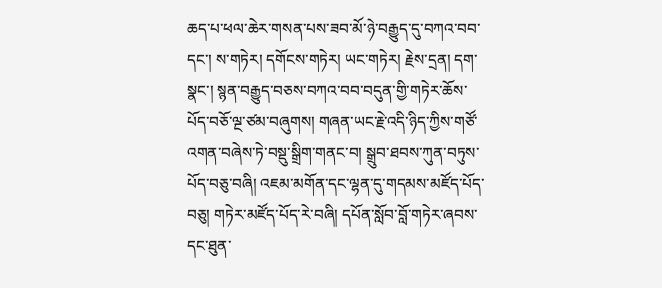ཆད་པ་ཕལ་ཆེར་གསན་པས་ཟབ་མོ་ཉེ་བརྒྱུད་དུ་བཀའ་བབ་དང་། ས་གཏེར། དགོངས་གཏེར། ཡང་གཏེར། རྗེས་དྲན། དག་སྣང་། སྙན་བརྒྱུད་བཅས་བཀའ་བབ་བདུན་གྱི་གཏེར་ཆོས་པོད་བཅོ་ལྔ་ཙམ་བཞུགས། གཞན་ཡང་རྗེ་འདི་ཉིད་ཀྱིས་གཙོ་འགན་བཞེས་ཏེ་བསྡུ་སྒྲིག་གནང་བ། སྒྲུབ་ཐབས་ཀུན་བཏུས་པོད་བཅུ་བཞི། འཇམ་མགོན་དང་ལྷན་དུ་གདམས་མཛོད་པོད་བཅུ། གཏེར་མཛོད་པོད་རེ་བཞི། དཔོན་སློབ་བློ་གཏེར་ཞབས་དང་ཐུན་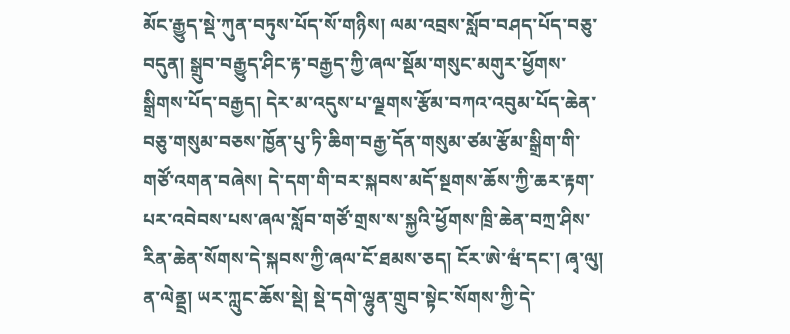མོང་རྒྱུད་སྡེ་ཀུན་བཏུས་པོད་སོ་གཉིས། ལམ་འབྲས་སློབ་བཤད་པོད་བཅུ་བདུན། སྒྲུབ་བརྒྱུད་ཤིང་རྟ་བརྒྱད་ཀྱི་ཞལ་སྡོམ་གསུང་མགུར་ཕྱོགས་སྒྲིགས་པོད་བརྒྱད། དེར་མ་འདུས་པ་ལྗགས་རྩོམ་བཀའ་འབུམ་པོད་ཆེན་བཅུ་གསུམ་བཅས་ཁྱོན་པུ་ཏི་ཆིག་བརྒྱ་དོན་གསུམ་ཙམ་རྩོམ་སྒྲིག་གི་གཙོ་འགན་བཞེས། དེ་དག་གི་བར་སྐབས་མདོ་སྔགས་ཆོས་ཀྱི་ཆར་རྟག་པར་འབེབས་པས་ཞལ་སློབ་གཙོ་གྲས་ས་སྐྱའི་ཕྱོགས་ཁྲི་ཆེན་བཀྲ་ཤིས་རིན་ཆེན་སོགས་དེ་སྐབས་ཀྱི་ཞལ་ངོ་ཐམས་ཅད། ངོར་ཨེ་ཝཾ་དང་། ཞྭ་ལུ། ན་ལེནྡྲ། ཡར་ཀླུང་ཆོས་སྡེ། སྡེ་དགེ་ལྷུན་གྲུབ་སྟེང་སོགས་ཀྱི་དེ་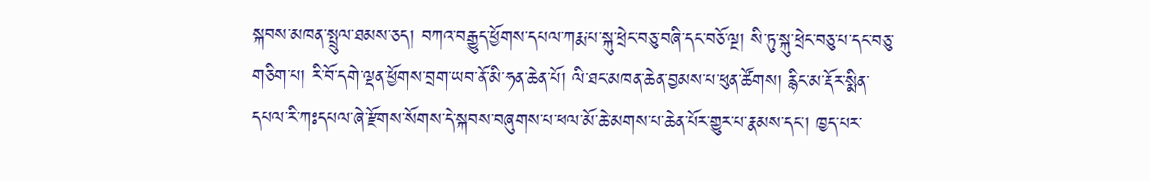སྐབས་མཁན་སྤྲུལ་ཐམས་ཅད། བཀའ་བརྒྱུད་ཕྱོགས་དཔལ་ཀརྨ་པ་སྐུ་ཕྲེང་བཅུ་བཞི་དང་བཅོ་ལྔ། སི་ཏུ་སྐུ་ཕྲེང་བཅུ་པ་དང་བཅུ་གཅིག་པ། རི་བོ་དགེ་ལྡན་ཕྱོགས་བྲག་ཡབ་ནོ་མི་ཧན་ཆེན་པོ། ལི་ཐང་མཁན་ཆེན་བྱམས་པ་ཕུན་ཚོགས། རྙིང་མ་རྡོར་སྨིན་དཔལ་རི་ཀཿདཔལ་ཞེ་རྫོགས་སོགས་དེ་སྐབས་བཞུགས་པ་ཕལ་མོ་ཆེ་མགས་པ་ཆེན་པོར་གྱུར་པ་རྣམས་དང་། ཁྱད་པར་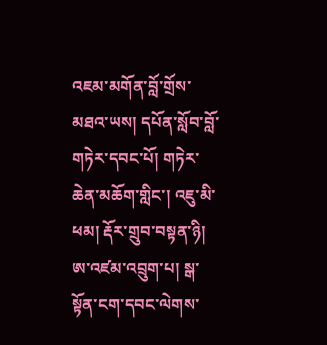འཇམ་མགོན་བློ་གྲོས་མཐའ་ཡས། དཔོན་སློབ་བློ་གཏེར་དབང་པོ། གཏེར་ཆེན་མཆོག་གླིང་། འཇུ་མི་ཕམ། རྡོར་གྲུབ་བསྟན་ཉི། ཨ་འཛམ་འབྲུག་པ། སྒ་སྟོན་ངག་དབང་ལེགས་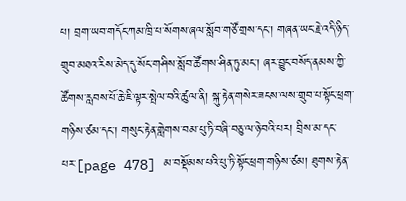པ། བྲག་ཡབ་གདོང་ཀམ་ཁྲི་པ་སོགས་ཞལ་སློབ་གཙོ་གྲས་དང་། གཞན་ཡང་རྗེ་འདི་ཉིད་གྲུབ་མཐའ་རིས་མེད་དུ་སོང་གཤིས་སློབ་ཚོགས་ཤིན་ཏུ་མང་། ཞར་བྱུང་བསོད་ནམས་ཀྱི་ཚོགས་རླབས་པོ་ཆེ་ཇི་ལྟར་སྤེལ་བའི་ཚུལ་ནི། སྐུ་རྟེན་གསེར་ཟངས་ལས་གྲུབ་པ་སྟོང་ཕྲག་གཉིས་ཙམ་དང་། གསུང་རྟེན་གླེགས་བམ་པུ་ཏི་བཞི་བཅུ་ལ་ཉེ་བའི་པར། བྲིས་མ་དང་པར་[page 478] མ་བསྡོམས་པའི་པུ་ཏི་སྟོང་ཕྲག་གཉིས་ཙམ། ཐུགས་རྟེན་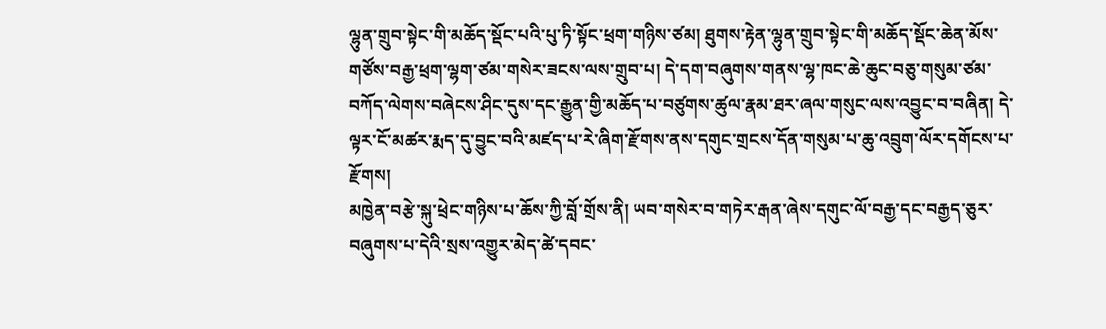ལྷུན་གྲུབ་སྟེང་གི་མཆོད་སྡོང་པའི་པུ་ཏི་སྟོང་ཕྲག་གཉིས་ཙམ། ཐུགས་རྟེན་ལྷུན་གྲུབ་སྟེང་གི་མཆོད་སྡོང་ཆེན་མོས་གཙོས་བརྒྱ་ཕྲག་ལྷག་ཙམ་གསེར་ཟངས་ལས་གྲུབ་པ། དེ་དག་བཞུགས་གནས་ལྷ་ཁང་ཆེ་ཆུང་བཅུ་གསུམ་ཙམ་བཀོད་ལེགས་བཞེངས་ཤིང་དུས་དང་རྒྱུན་གྱི་མཆོད་པ་བཙུགས་ཚུལ་རྣམ་ཐར་ཞལ་གསུང་ལས་འབྱུང་བ་བཞིན། དེ་ལྟར་ངོ་མཚར་རྨད་དུ་བྱུང་བའི་མཛད་པ་རེ་ཞིག་རྫོགས་ནས་དགུང་གྲངས་དོན་གསུམ་པ་ཆུ་འབྲུག་ལོར་དགོངས་པ་རྫོགས།
མཁྱེན་བརྩེ་སྐུ་ཕྲེང་གཉིས་པ་ཆོས་ཀྱི་བློ་གྲོས་ནི། ཡབ་གསེར་བ་གཏེར་རྒན་ཞེས་དགུང་ལོ་བརྒྱ་དང་བརྒྱད་ཅུར་བཞུགས་པ་དེའི་སྲས་འགྱུར་མེད་ཚེ་དབང་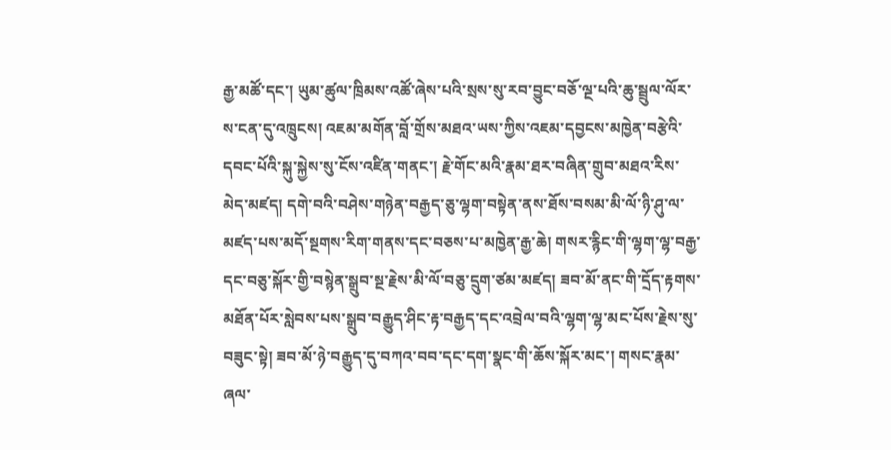རྒྱ་མཚོ་དང་། ཡུམ་ཚུལ་ཁྲིམས་འཚོ་ཞེས་པའི་སྲས་སུ་རབ་བྱུང་བཅོ་ལྔ་པའི་ཆུ་སྦྲུལ་ལོར་ས་ངན་དུ་འཁྲུངས། འཇམ་མགོན་བློ་གྲོས་མཐའ་ཡས་ཀྱིས་འཇམ་དབྱངས་མཁྱེན་བརྩེའི་དབང་པོའི་སྐུ་སྐྱེས་སུ་ངོས་འཛིན་གནང་། རྗེ་གོང་མའི་རྣམ་ཐར་བཞིན་གྲུབ་མཐའ་རིས་མེད་མཛད། དགེ་བའི་བཤེས་གཉེན་བརྒྱད་ཅུ་ལྷག་བསྟེན་ནས་ཐོས་བསམ་མི་ལོ་ཉི་ཤུ་ལ་མཛད་པས་མདོ་སྔགས་རིག་གནས་དང་བཅས་པ་མཁྱེན་རྒྱ་ཆེ། གསར་རྙིང་གི་ལྷག་ལྷ་བརྒྱ་དང་བཅུ་སྐོར་གྱི་བསྙེན་སྒྲུབ་སྔ་རྗེས་མི་ལོ་བཅུ་དྲུག་ཙམ་མཛད། ཟབ་མོ་ནང་གི་དྲོད་རྟགས་མཐོན་པོར་སླེབས་པས་སྒྲུབ་བརྒྱུད་ཤིང་རྟ་བརྒྱད་དང་འབྲེལ་བའི་ལྷག་ལྷ་མང་པོས་རྗེས་སུ་བཟུང་སྟེ། ཟབ་མོ་ཉེ་བརྒྱུད་དུ་བཀའ་བབ་དང་དག་སྣང་གི་ཆོས་སྐོར་མང་། གསང་རྣམ་ཞལ་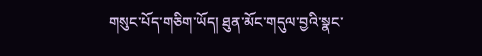གསུང་པོད་གཅིག་ཡོད། ཐུན་མོང་གདུལ་བྱའི་སྣང་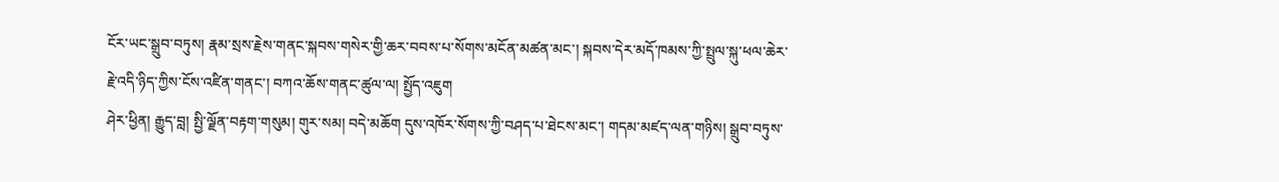ངོར་ཡང་སྒྲུབ་བཏུས། རྣམ་སྲས་རྗེས་གནང་སྐབས་གསེར་གྱི་ཆར་བབས་པ་སོགས་མངོན་མཚན་མང་། སྐབས་དེར་མདོ་ཁམས་ཀྱི་སྤྲུལ་སྐུ་ཕལ་ཆེར་རྗེ་འདི་ཉིད་ཀྱིས་ངོས་འཛིན་གནང་། བཀའ་ཆོས་གནང་ཚུལ་ལ། སྤྱོད་འཇུག
ཤེར་ཕྱིན། རྒྱུད་བླ། སྤྱི་ལྗོན་བརྟག་གསུམ། གུར་སམ། བདེ་མཆོག དུས་འཁོར་སོགས་ཀྱི་བཤད་པ་ཐེངས་མང་། གདམ་མཛད་ལན་གཉིས། སྒྲུབ་བཏུས་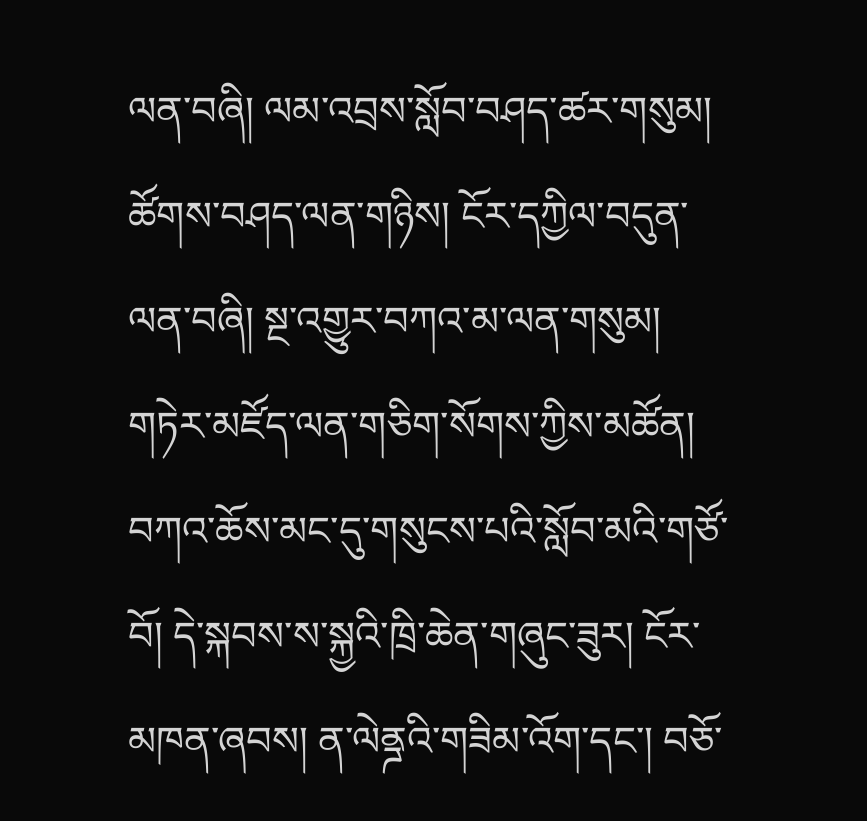ལན་བཞི། ལམ་འབྲས་སློབ་བཤད་ཚར་གསུམ། ཚོགས་བཤད་ལན་གཉིས། ངོར་དཀྱིལ་བདུན་ལན་བཞི། སྔ་འགྱུར་བཀའ་མ་ལན་གསུམ། གཏེར་མཛོད་ལན་གཅིག་སོགས་ཀྱིས་མཚོན། བཀའ་ཆོས་མང་དུ་གསུངས་པའི་སློབ་མའི་གཙོ་བོ། དེ་སྐབས་ས་སྐྱའི་ཁྲི་ཆེན་གཞུང་ཟུར། ངོར་མཁན་ཞབས། ན་ལེནྜའི་གཟིམ་འོག་དང་། བཅོ་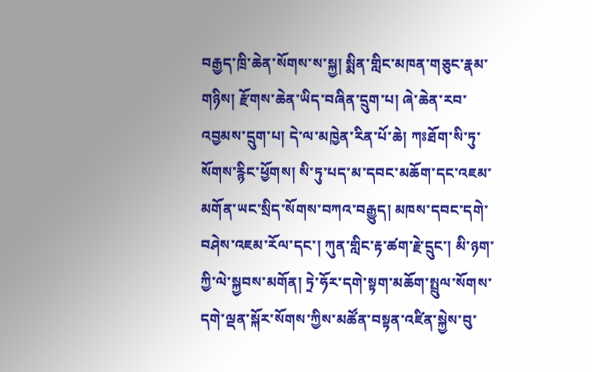བརྒྱད་ཁྲི་ཆེན་སོགས་ས་སྐྱ། སྨིན་གླིང་མཁན་གཅུང་རྣམ་གཉིས། རྫོགས་ཆེན་ཡིད་བཞིན་དྲུག་པ། ཞེ་ཆེན་རབ་འབྱམས་དྲུག་པ། དེ་ལ་མཁྱེན་རིན་པོ་ཆེ། ཀཿཐོག་སི་ཏུ་སོགས་རྙིང་ཕྱོགས། སི་ཏུ་པད་མ་དབང་མཆོག་དང་འཇམ་མགོན་ཡང་སྲིད་སོགས་བཀའ་བརྒྱུད། མཁས་དབང་དགེ་བཤེས་འཇམ་རོལ་དང་། ཀུན་གླིང་རྟ་ཚག་རྗེ་དྲུང་། མི་ཉག་ཀྱི་ལེ་སྐྱབས་མགོན། ཏྲེ་ཧོར་དགེ་སྟག་མཆོག་སྤྲུལ་སོགས་དགེ་ལྡན་སྐོར་སོགས་ཀྱིས་མཚོན་བསྟན་འཛིན་སྐྱེས་བུ་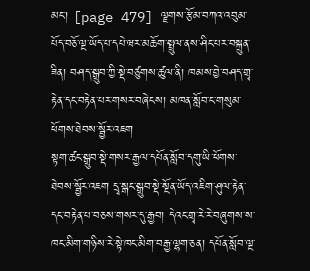མང་། [page 479] ལྗགས་རྩོམ་བཀའ་འབུམ་པོད་བཅོ་ལྔ་ཡོད་པ་དཔེ་ཝར་མཆོག་སྤྲུལ་ནས་ཤིང་པར་བསྐྲུན་ཟིན། བཤད་སྒྲུབ་ཀྱི་སྡེ་བཙུགས་ཚུལ་ནི། ཁམས་བྱེ་བཤད་གྲྭ་རྟེན་དང་བརྟེན་པར་གསར་བཞེངས། མཁན་སློབ་ང་གསུམ་ཕོགས་ཐེབས་སྦྱོར་འཇག
སྟག་ཚང་སྒྲུབ་སྡེ་གསར་རྒྱལ་དཔོན་སློབ་དགུ་ཡི་ཕོགས་ཐེབས་སྦྱོར་འཇག དྲྭ་སྒང་སྒྲུབ་སྡེ་སྔོན་ཡོད་འཇིག་ཤུལ་རྟེན་དང་བརྟེན་པ་བཅས་གསར་དུ་རྒྱབ། དེའང་གྲྭ་རེ་རེ་བཞུགས་ས་ཁང་མིག་གཉིས་རེ་སྟེ་ཁང་མིག་བརྒྱ་ལྷག་ཅན། དཔོན་སློབ་ལྔ་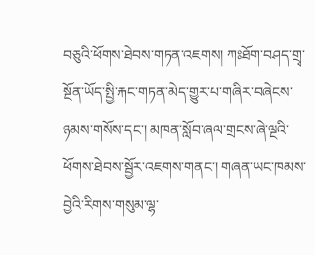བཅུའི་ཕོགས་ཐེབས་གཏན་འཇགས། ཀཿཐོག་བཤད་གྲྭ་སྔོན་ཡོད་སྤྱི་རྐང་གཏན་མེད་གྱུར་པ་གཞིར་བཞེངས་ཉམས་གསོས་དང་། མཁན་སློབ་ཞལ་གྲངས་ཞེ་ལྔའི་ཕོགས་ཐེབས་སྦྱོར་འཇགས་གནང་། གཞན་ཡང་ཁམས་བྱེའི་རིགས་གསུམ་ལྷ་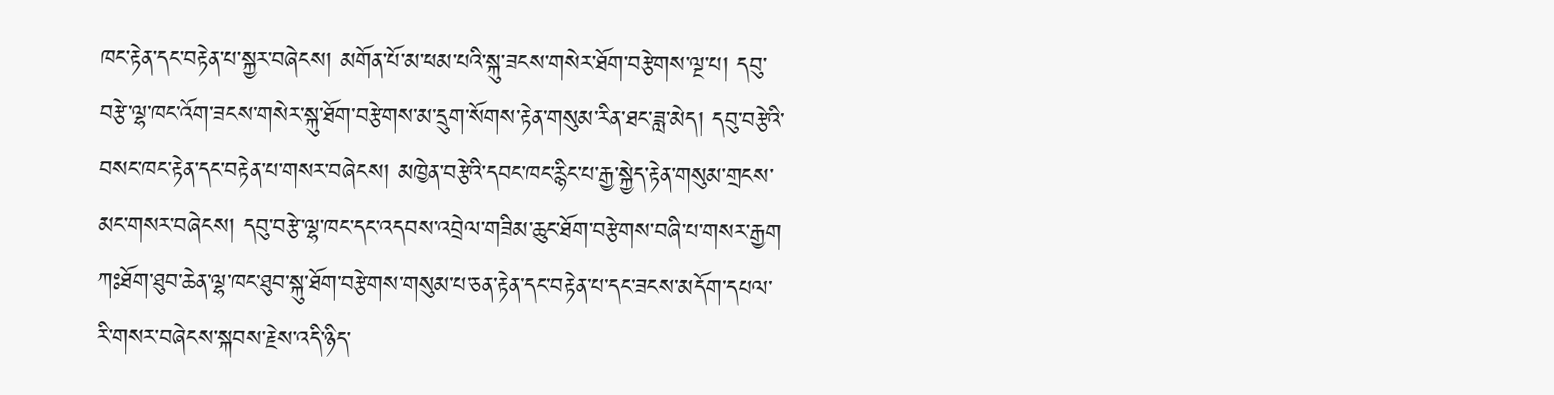ཁང་རྟེན་དང་བརྟེན་པ་སྐྱར་བཞེངས། མགོན་པོ་མ་ཕམ་པའི་སྐུ་ཟངས་གསེར་ཐོག་བརྩེགས་ལྔ་པ། དབུ་བརྩེ་ལྷ་ཁང་འོག་ཟངས་གསེར་སྐུ་ཐོག་བརྩེགས་མ་དྲུག་སོགས་རྟེན་གསུམ་རིན་ཐང་ཟླ་མེད། དབུ་བརྩེའི་བསང་ཁང་རྟེན་དང་བརྟེན་པ་གསར་བཞེངས། མཁྱེན་བརྩེའི་དབང་ཁང་རྙིང་པ་རྒྱ་སྐྱེད་རྟེན་གསུམ་གྲངས་མང་གསར་བཞེངས། དབུ་བརྩེ་ལྷ་ཁང་དང་འདབས་འབྲེལ་གཟིམ་ཆུང་ཐོག་བརྩེགས་བཞི་པ་གསར་རྒྱག ཀཿཐོག་ཐུབ་ཆེན་ལྷ་ཁང་ཐུབ་སྐུ་ཐོག་བརྩེགས་གསུམ་པ་ཅན་རྟེན་དང་བརྟེན་པ་དང་ཟངས་མདོག་དཔལ་རི་གསར་བཞེངས་སྐབས་རྗེས་འདི་ཉིད་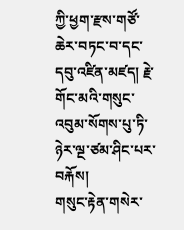ཀྱི་ཕྱག་རྫས་གཙོ་ཆེར་བཏང་བ་དང་དབུ་འཛིན་མཛད། རྗེ་གོང་མའི་གསུང་འབུམ་སོགས་པུ་ཏི་ཉེར་ལྔ་ཙམ་ཤིང་པར་བརྐོས།
གསུང་རྟེན་གསེར་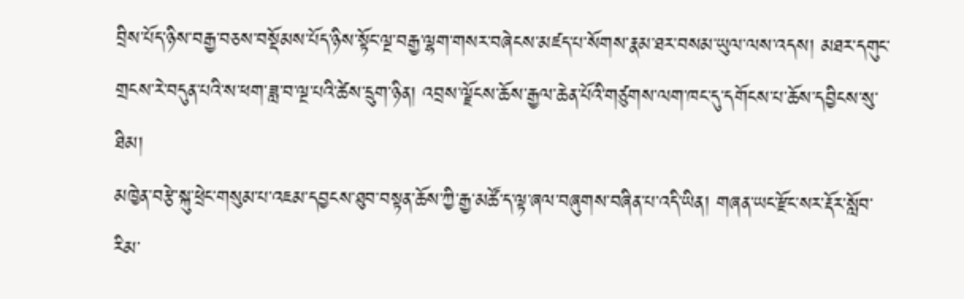བྲིས་པོད་ཉིས་བརྒྱ་བཅས་བསྡོམས་པོད་ཉིས་སྟོང་ལྔ་བརྒྱ་ལྷག་གསར་བཞེངས་མཛད་པ་སོགས་རྣམ་ཐར་བསམ་ཡུལ་ལས་འདས། མཐར་དགུང་གྲངས་རེ་བདུན་པའི་ས་ཕག་ཟླ་བ་ལྔ་པའི་ཚེས་དྲུག་ཉིན། འབྲས་ལྗོངས་ཆོས་རྒྱལ་ཆེན་པོའི་གཙུགས་ལག་ཁང་དུ་དགོངས་པ་ཆོས་དབྱིངས་སུ་ཐིམ།
མཁྱེན་བརྩེ་སྐུ་ཕྲེང་གསུམ་པ་འཇམ་དབྱངས་ཐུབ་བསྟན་ཆོས་ཀྱི་རྒྱ་མཚོ་ད་ལྟ་ཞལ་བཞུགས་བཞིན་པ་འདི་ཡིན། གཞན་ཡང་རྫོང་སར་རྡོར་སློབ་རིམ་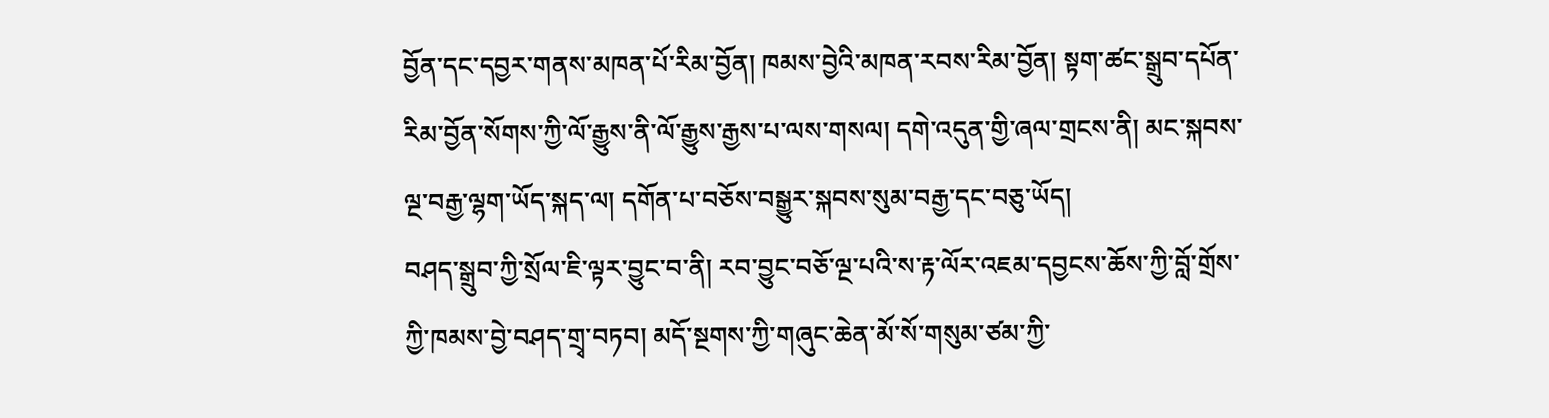བྱོན་དང་དབྱར་གནས་མཁན་པོ་རིམ་བྱོན། ཁམས་བྱེའི་མཁན་རབས་རིམ་བྱོན། སྟག་ཚང་སྒྲུབ་དཔོན་རིམ་བྱོན་སོགས་ཀྱི་ལོ་རྒྱུས་ནི་ལོ་རྒྱུས་རྒྱས་པ་ལས་གསལ། དགེ་འདུན་གྱི་ཞལ་གྲངས་ནི། མང་སྐབས་ལྔ་བརྒྱ་ལྷག་ཡོད་སྐད་ལ། དགོན་པ་བཅོས་བསྒྱུར་སྐབས་སུམ་བརྒྱ་དང་བཅུ་ཡོད།
བཤད་སྒྲུབ་ཀྱི་སྲོལ་ཇི་ལྟར་བྱུང་བ་ནི། རབ་བྱུང་བཅོ་ལྔ་པའི་ས་རྟ་ལོར་འཇམ་དབྱངས་ཆོས་ཀྱི་བློ་གྲོས་ཀྱི་ཁམས་བྱེ་བཤད་གྲྭ་བཏབ། མདོ་སྔགས་ཀྱི་གཞུང་ཆེན་མོ་སོ་གསུམ་ཙམ་ཀྱི་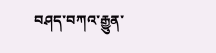བཤད་བཀའ་རྒྱུན་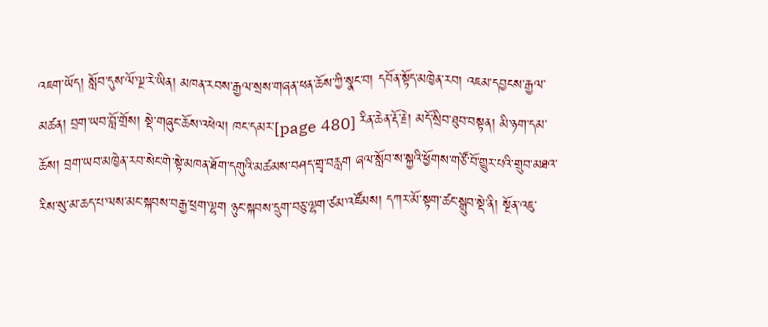འཇག་ཡོད། སློབ་དུས་ལོ་ལྔ་རེ་ཡིན། མཁན་རབས་རྒྱལ་སྲས་གཞན་ཕན་ཆོས་ཀྱི་སྣང་བ། དབོན་སྟོད་མཁྱེན་རབ། འཇམ་དབྱངས་རྒྱལ་མཚན། བྲག་ཡབ་བློ་གྲོས། སྡེ་གཞུང་ཆོས་འཕེལ། ཁང་དམར་[page 480] རིན་ཆེན་རྡོ་རྗེ། མདོ་སྲིབ་ཐུབ་བསྟན། མི་ཉག་དམ་ཆོས། བྲག་ཡབ་མཁྱེན་རབ་སེང་གེ་སྟེ་མཁན་ཐོག་དགུའི་མཚམས་བཤད་གྲྭ་བརླག ཞལ་སློབ་ས་སྐྱའི་ཕྱོགས་གཙོ་བོ་གྱུར་པའི་གྲུབ་མཐའ་རིས་སུ་མ་ཆད་པ་ལས་མང་སྐབས་བརྒྱ་ཕྲག་ལྷག ཉུང་སྐབས་དྲུག་བཅུ་ལྷག་ཙམ་འཛོམས། དཀར་མོ་སྟག་ཚང་སྒྲུབ་སྡེ་ནི། སྔོན་འཇུ་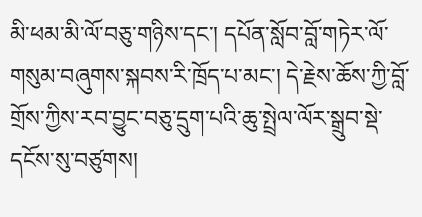མི་ཕམ་མི་ལོ་བཅུ་གཉིས་དང་། དཔོན་སློབ་བློ་གཏེར་ལོ་གསུམ་བཞུགས་སྐབས་རི་ཁྲོད་པ་མང་། དེ་རྗེས་ཆོས་ཀྱི་བློ་གྲོས་ཀྱིས་རབ་བྱུང་བཅུ་དྲུག་པའི་ཆུ་སྤྲེལ་ལོར་སྒྲུབ་སྡེ་དངོས་སུ་བཙུགས།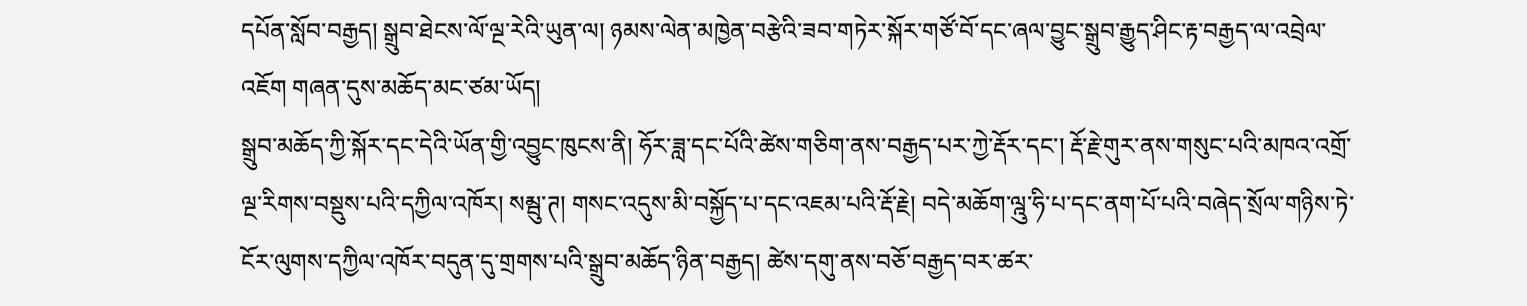དཔོན་སློབ་བརྒྱད། སྒྲུབ་ཐེངས་ལོ་ལྔ་རེའི་ཡུན་ལ། ཉམས་ལེན་མཁྱེན་བརྩེའི་ཟབ་གཏེར་སྐོར་གཙོ་བོ་དང་ཞལ་བྱུང་སྒྲུབ་རྒྱུད་ཤིང་རྟ་བརྒྱད་ལ་འབྲེལ་འཇོག གཞན་དུས་མཆོད་མང་ཙམ་ཡོད།
སྒྲུབ་མཆོད་ཀྱི་སྐོར་དང་དེའི་ཡོན་གྱི་འབྱུང་ཁུངས་ནི། ཧོར་ཟླ་དང་པོའི་ཚེས་གཅིག་ནས་བརྒྱད་པར་ཀྱེ་རྡོར་དང་། རྡོ་རྗེ་གུར་ནས་གསུང་པའི་མཁའ་འགྲོ་ལྔ་རིགས་བསྡུས་པའི་དཀྱིལ་འཁོར། སམྦུ་ཊ། གསང་འདུས་མི་བསྐྱོད་པ་དང་འཇམ་པའི་རྡོ་རྗེ། བདེ་མཆོག་ལྰུ་ཧི་པ་དང་ནག་པོ་པའི་བཞེད་སྲོལ་གཉིས་ཏེ་ངོར་ལུགས་དཀྱིལ་འཁོར་བདུན་དུ་གྲགས་པའི་སྒྲུབ་མཆོད་ཉིན་བརྒྱད། ཚེས་དགུ་ནས་བཅོ་བརྒྱད་བར་ཚར་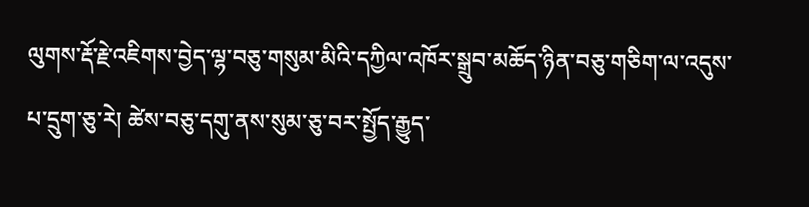ལུགས་རྡོ་རྗེ་འཇིགས་བྱེད་ལྷ་བཅུ་གསུམ་མིའི་དཀྱིལ་འཁོར་སྒྲུབ་མཆོད་ཉིན་བཅུ་གཅིག་ལ་འདུས་པ་དྲུག་ཅུ་རེ། ཚེས་བཅུ་དགུ་ནས་སུམ་ཅུ་བར་སྤྱོད་རྒྱུད་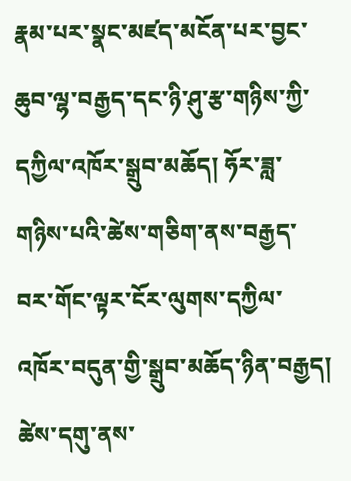རྣམ་པར་སྣང་མཛད་མངོན་པར་བྱང་ཆུབ་ལྷ་བརྒྱད་དང་ཉི་ཤུ་རྩ་གཉིས་ཀྱི་དཀྱིལ་འཁོར་སྒྲུབ་མཆོད། ཧོར་ཟླ་གཉིས་པའི་ཚེས་གཅིག་ནས་བརྒྱད་བར་གོང་ལྟར་ངོར་ལུགས་དཀྱིལ་འཁོར་བདུན་གྱི་སྒྲུབ་མཆོད་ཉིན་བརྒྱད། ཚེས་དགུ་ནས་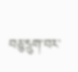བཅུ་དྲུག་བར་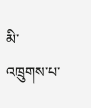མི་འཁྲུགས་པ་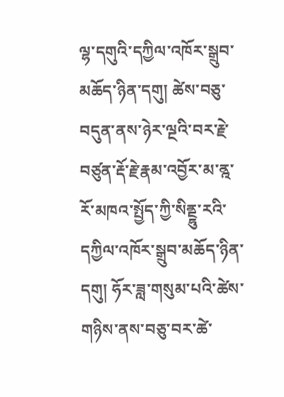ལྷ་དགུའི་དཀྱིལ་འཁོར་སྒྲུབ་མཆོད་ཉིན་དགུ། ཚེས་བཅུ་བདུན་ནས་ཉེར་ལྔའི་བར་རྗེ་བཙུན་རྡོ་རྗེ་རྣམ་འབྱོར་མ་ནྰ་རོ་མཁའ་སྤྱོད་ཀྱི་སིནྔྷུ་རའི་དཀྱིལ་འཁོར་སྒྲུབ་མཆོད་ཉིན་དགུ། ཧོར་ཟླ་གསུམ་པའི་ཚེས་གཉིས་ནས་བཅུ་བར་ཚེ་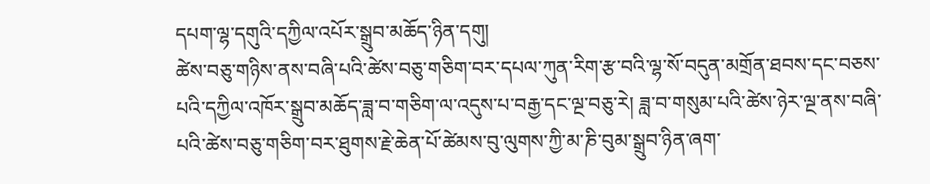དཔག་ལྷ་དགུའི་དཀྱིལ་འཔོར་སྒྲུབ་མཆོད་ཉིན་དགུ།
ཚེས་བཅུ་གཉིས་ནས་བཞི་པའི་ཚེས་བཅུ་གཅིག་བར་དཔལ་ཀུན་རིག་རྩ་བའི་ལྷ་སོ་བདུན་མགྲོན་ཐབས་དང་བཅས་པའི་དཀྱིལ་འཁོར་སྒྲུབ་མཆོད་ཟླ་བ་གཅིག་ལ་འདུས་པ་བརྒྱ་དང་ལྔ་བཅུ་རེ། ཟླ་བ་གསུམ་པའི་ཚེས་ཉེར་ལྔ་ནས་བཞི་པའི་ཚེས་བཅུ་གཅིག་བར་ཐུགས་རྗེ་ཆེན་པོ་ཚེམས་བུ་ལུགས་ཀྱི་མ་ཎི་བུམ་སྒྲུབ་ཉིན་ཞག་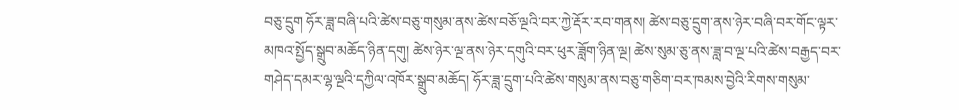བཅུ་དྲུག ཧོར་ཟླ་བཞི་པའི་ཚེས་བཅུ་གསུམ་ནས་ཚེས་བཅོ་ལྔའི་བར་ཀྱེ་རྡོར་རབ་གནས། ཚེས་བཅུ་དྲུག་ནས་ཉེར་བཞི་བར་གོང་ལྟར་མཁའ་སྤྱོད་སྒྲུབ་མཆོད་ཉིན་དགུ། ཚེས་ཉེར་ལྔ་ནས་ཉེར་དགུའི་བར་ཕུར་ཟློག་ཉིན་ལྔ། ཚེས་སུམ་ཅུ་ནས་ཟླ་བ་ལྔ་པའི་ཚེས་བརྒྱད་བར་གཤེད་དམར་ལྷ་ལྔའི་དཀྱིལ་འཁོར་སྒྲུབ་མཆོད། ཧོར་ཟླ་དྲུག་པའི་ཚེས་གསུམ་ནས་བཅུ་གཅིག་བར་ཁམས་བྱེའི་རིགས་གསུམ་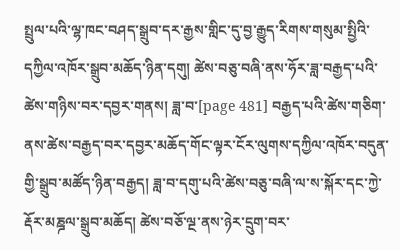སྤྲུལ་པའི་ལྷ་ཁང་བཤད་སྒྲུབ་དར་རྒྱས་གླིང་དུ་བྱ་རྒྱུད་རིགས་གསུམ་སྤྱིའི་དཀྱིལ་འཁོར་སྒྲུབ་མཆོད་ཉིན་དགུ། ཚེས་བཅུ་བཞི་ནས་ཧོར་ཟླ་བརྒྱད་པའི་ཚེས་གཉིས་བར་དབྱར་གནས། ཟླ་བ་[page 481] བརྒྱད་པའི་ཚེས་གཅིག་ནས་ཚེས་བརྒྱད་བར་དབྱར་མཆོད་གོང་ལྟར་ངོར་ལུགས་དཀྱིལ་འཁོར་བདུན་གྱི་སྒྲུབ་མཚོད་ཉིན་བརྒྱད། ཟླ་བ་དགུ་པའི་ཚེས་བཅུ་བཞི་ལ་ས་སྐོར་དང་ཀྱེ་རྡོར་མཎྜལ་སྒྲུབ་མཆོད། ཚེས་བཅོ་ལྔ་ནས་ཉེར་དྲུག་བར་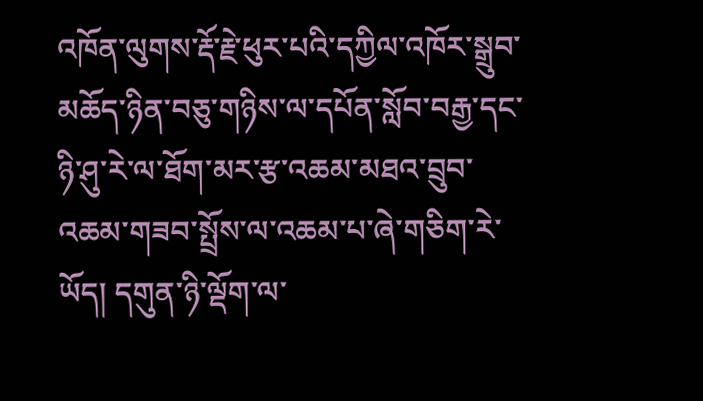འཁོན་ལུགས་རྡོ་རྗེ་ཕུར་པའི་དཀྱིལ་འཁོར་སྒྲུབ་མཆོད་ཉིན་བཅུ་གཉིས་ལ་དཔོན་སློབ་བརྒྱ་དང་ཉི་ཤུ་རེ་ལ་ཐོག་མར་རྩ་འཆམ་མཐའ་བྲུབ་འཆམ་གཟབ་སྤྲོས་ལ་འཆམ་པ་ཞེ་གཅིག་རེ་ཡོད། དགུན་ཉི་ལྡོག་ལ་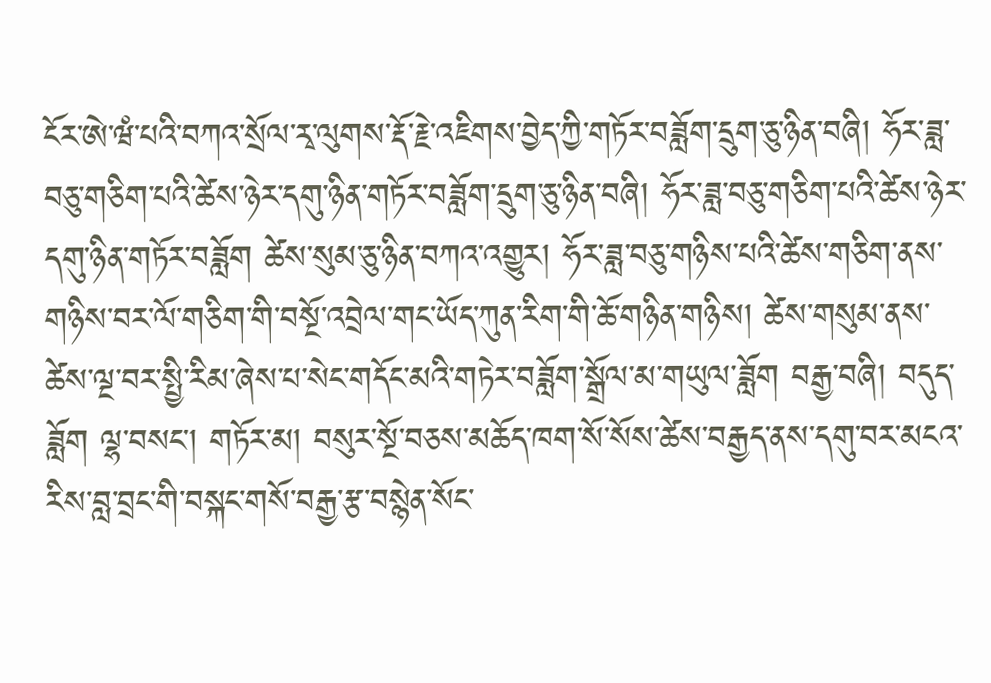ངོར་ཨེ་ཝཾ་པའི་བཀའ་སྲོལ་རྭ་ལུགས་རྡོ་རྗེ་འཇིགས་བྱེད་ཀྱི་གཏོར་བཟློག་དྲུག་ཅུ་ཉིན་བཞི། ཧོར་ཟླ་བཅུ་གཅིག་པའི་ཚེས་ཉེར་དགུ་ཉིན་གཏོར་བཟློག་དྲུག་ཅུ་ཉིན་བཞི། ཧོར་ཟླ་བཅུ་གཅིག་པའི་ཚེས་ཉེར་དགུ་ཉིན་གཏོར་བཟློག ཚེས་སུམ་ཅུ་ཉིན་བཀའ་འགྱུར། ཧོར་ཟླ་བཅུ་གཉིས་པའི་ཚེས་གཅིག་ནས་གཉིས་བར་ལོ་གཅིག་གི་བསྔོ་འབྲེལ་གང་ཡོད་ཀུན་རིག་གི་ཆོ་གཉིན་གཉིས། ཚེས་གསུམ་ནས་ཚེས་ལྔ་བར་སྤྱི་རིམ་ཞེས་པ་སེང་གདོང་མའི་གཏེར་བཟློག་སྒྲོལ་མ་གཡུལ་ཟློག བརྒྱ་བཞི། བདུད་ཟློག ལྷ་བསང་། གཏོར་མ། བསུར་སྔོ་བཅས་མཆོད་ཁག་སོ་སོས་ཚེས་བརྒྱད་ནས་དགུ་བར་མངའ་རིས་བླ་བྲང་གི་བསྐང་གསོ་བརྒྱ་རྩ་བསྙེན་སོང་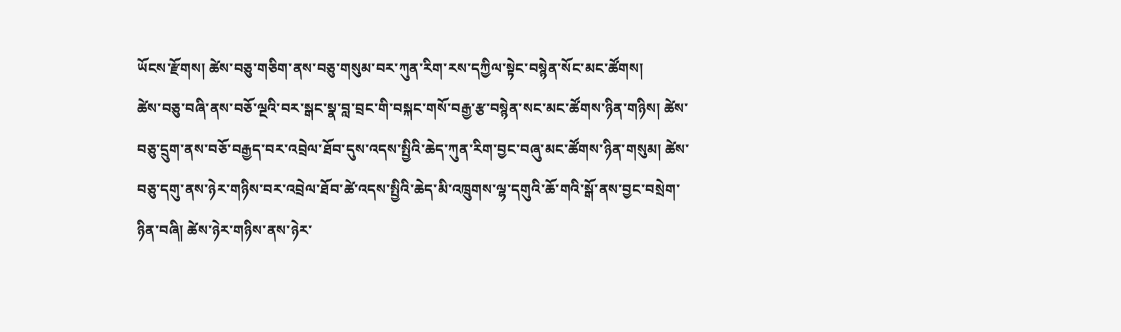ཡོངས་རྫོགས། ཚེས་བཅུ་གཅིག་ནས་བཅུ་གསུམ་བར་ཀུན་རིག་རས་དཀྱིལ་སྟེང་བསྙེན་སོང་མང་ཚོགས།
ཚེས་བཅུ་བཞི་ནས་བཅོ་ལྔའི་བར་སྒང་སྣ་བླ་བྲང་གི་བསྐང་གསོ་བརྒྱ་རྩ་བསྙེན་སང་མང་ཚོགས་ཉིན་གཉིས། ཚེས་བཅུ་དྲུག་ནས་བཅོ་བརྒྱད་བར་འབྲེལ་ཐོབ་དུས་འདས་སྤྱིའི་ཆེད་ཀུན་རིག་བྱང་བཞུ་མང་ཚོགས་ཉིན་གསུམ། ཚེས་བཅུ་དགུ་ནས་ཉེར་གཉིས་བར་འབྲེལ་ཐོབ་ཚེ་འདས་སྤྱིའི་ཆེད་མི་འཁྲུགས་ལྷ་དགུའི་ཆོ་གའི་སྒོ་ནས་བྱང་བསྲེག་ཉིན་བཞི། ཚེས་ཉེར་གཉིས་ནས་ཉེར་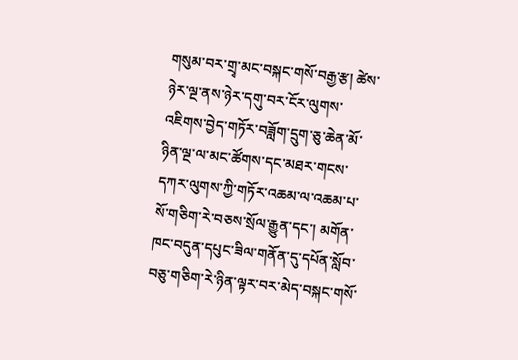གསུམ་བར་གྲྭ་མང་བསྐང་གསོ་བརྒྱ་རྩ། ཚེས་ཉེར་ལྔ་ནས་ཉེར་དགུ་བར་ངོར་ལུགས་འཇིགས་བྱེད་གཏོར་བཟློག་དྲུག་ཅུ་ཆེན་མོ་ཉིན་ལྔ་ལ་མང་ཚོགས་དང་མཐར་གངས་དཀར་ལུགས་ཀྱི་གཏོར་འཆམ་ལ་འཆམ་པ་སོ་གཅིག་རེ་བཅས་སྲོལ་རྒྱུན་དང་། མགོན་ཁང་བདུན་དཔུང་ཟིལ་གནོན་དུ་དཔོན་སློབ་བཅུ་གཅིག་རེ་ཉིན་ལྟར་བར་མེད་བསྐང་གསོ་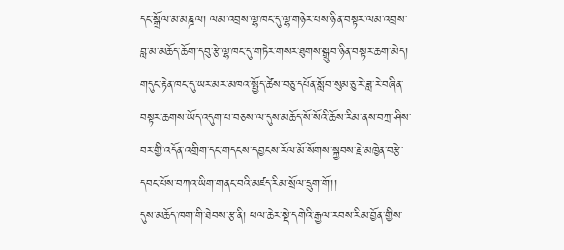དང་སྒྲོལ་མ་མཎྜལ། ལམ་འབྲས་ལྷ་ཁང་དུ་ལྷ་གཉེར་པས་ཉིན་བསྟར་ལམ་འབྲས་བླ་མ་མཆོད་ཆོག་དབུ་རྩེ་ལྷ་ཁང་དུ་གཏེར་གསར་ཐུགས་སྒྲུབ་ཉིན་བསྟར་ཆག་མེད། གདུང་རྟེན་ཁང་དུ་ཡར་མར་མཁའ་སྤྱོད་ཚེས་བཅུ་དཔོན་སློབ་སུམ་ཅུ་རེ་ཟླ་རེ་བཞིན་བསྟར་ཆགས་ཡོད་འདུག་པ་བཅས་ལ་དུས་མཆོད་སོ་སོའི་ཆོས་རིམ་ནས་བཀྲ་ཤིས་བར་གྱི་འདོན་འགྲིག་དང་གདངས་དབྱངས་རོལ་མོ་སོགས་སྐྱབས་རྗེ་མཁྱེན་བརྩེ་དབང་པོས་བཀའ་ཡིག་གནང་བའི་མཛད་རིམ་སྲོལ་དྲུག་གོ།།
དུས་མཆོད་ཁག་གི་ཐེབས་རྩ་ནི། ཕལ་ཆེར་སྡེ་དགེའི་རྒྱལ་རབས་རིམ་བྱོན་གྱིས་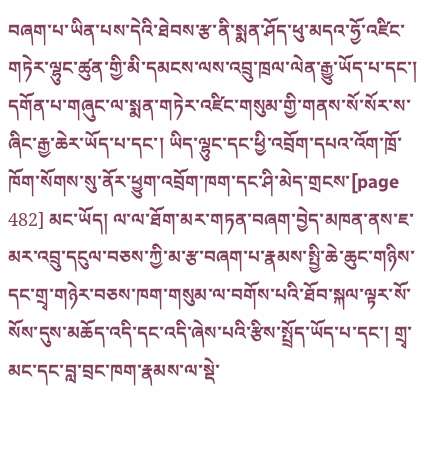བཞག་པ་ཡིན་པས་དེའི་ཐེབས་རྩ་ནི་སྨན་ཤོད་ཕུ་མདའ་ཧྱོ་འཛིང་གཏེར་ལྷུང་ཚུན་གྱི་མི་དམངས་ལས་འབྲུ་ཁྲལ་ལེན་རྒྱུ་ཡོད་པ་དང་། དགོན་པ་གཞུང་ལ་སྨན་གཏེར་འཛིང་གསུམ་གྱི་གནས་སོ་སོར་ས་ཞིང་རྒྱ་ཆེར་ཡོད་པ་དང་། ཡིད་ལྷུང་དང་ཕྱི་འབྲོག་དཔའ་འོག་ཁྲོ་ཁོག་སོགས་སུ་ནོར་ཕྱུག་འབྲོག་ཁག་དང་ཤི་མེད་གྲངས་[page 482] མང་ཡོད། ལ་ལ་ཐོག་མར་གཏན་བཞག་བྱེད་མཁན་ནས་ཇ་མར་འབྲུ་དངུལ་བཅས་ཀྱི་མ་རྩ་བཞག་པ་རྣམས་སྤྱི་ཆེ་ཆུང་གཉིས་དང་གྲྭ་གཉེར་བཅས་ཁག་གསུམ་ལ་བགོས་པའི་ཐོབ་སྐལ་ལྟར་སོ་སོས་དུས་མཆོད་འདི་དང་འདི་ཞེས་པའི་རྩིས་སྤྲོད་ཡོད་པ་དང་། གྲྭ་མང་དང་བླ་བྲང་ཁག་རྣམས་ལ་སྡེ་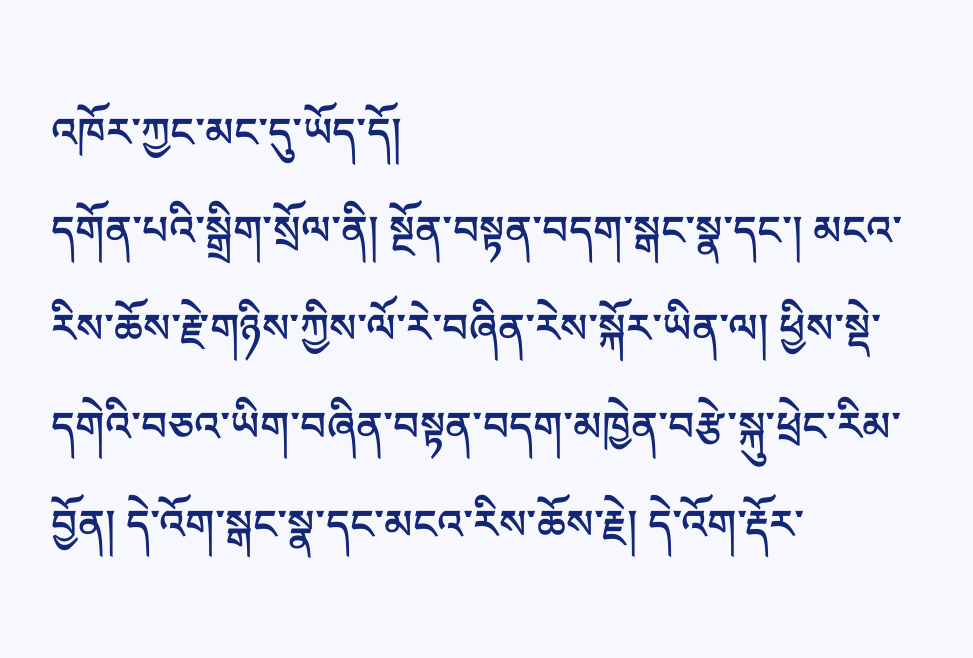འཁོར་ཀྱང་མང་དུ་ཡོད་དོ།
དགོན་པའི་སྒྲིག་སྲོལ་ནི། སྔོན་བསྟན་བདག་སྒང་སྣ་དང་། མངའ་རིས་ཆོས་རྗེ་གཉིས་ཀྱིས་ལོ་རེ་བཞིན་རེས་སྐོར་ཡིན་ལ། ཕྱིས་སྡེ་དགེའི་བཅའ་ཡིག་བཞིན་བསྟན་བདག་མཁྱེན་བརྩེ་སྐུ་ཕྲེང་རིམ་བྱོན། དེ་འོག་སྒང་སྣ་དང་མངའ་རིས་ཆོས་རྗེ། དེ་འོག་རྡོར་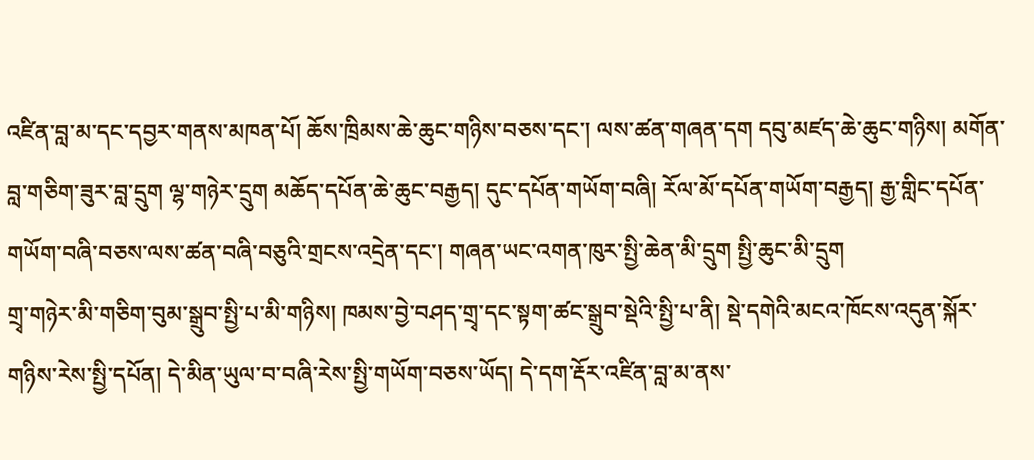འཛིན་བླ་མ་དང་དབྱར་གནས་མཁན་པོ། ཆོས་ཁྲིམས་ཆེ་ཆུང་གཉིས་བཅས་དང་། ལས་ཚན་གཞན་དག དབུ་མཛད་ཆེ་ཆུང་གཉིས། མགོན་བླ་གཅིག་ཟུར་བླ་དྲུག ལྷ་གཉེར་དྲུག མཆོད་དཔོན་ཆེ་ཆུང་བརྒྱད། དུང་དཔོན་གཡོག་བཞི། རོལ་མོ་དཔོན་གཡོག་བརྒྱད། རྒྱ་གླིང་དཔོན་གཡོག་བཞི་བཅས་ལས་ཚན་བཞི་བཅུའི་གྲངས་འདྲེན་དང་། གཞན་ཡང་འགན་ཁུར་སྤྱི་ཆེན་མི་དྲུག སྤྱི་ཆུང་མི་དྲུག
གྲྭ་གཉེར་མི་གཅིག་བུམ་སྒྲུབ་སྤྱི་པ་མི་གཉིས། ཁམས་བྱེ་བཤད་གྲྭ་དང་སྟག་ཚང་སྒྲུབ་སྡེའི་སྤྱི་པ་ནི། སྡེ་དགེའི་མངའ་ཁོངས་འདུན་སྐོར་གཉིས་རེས་སྤྱི་དཔོན། དེ་མིན་ཡུལ་བ་བཞི་རེས་སྤྱི་གཡོག་བཅས་ཡོད། དེ་དག་རྡོར་འཛིན་བླ་མ་ནས་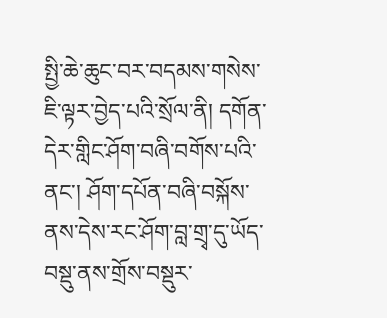སྤྱི་ཆེ་ཆུང་བར་བདམས་གསེས་ཇི་ལྟར་བྱེད་པའི་སྲོལ་ནི། དགོན་དེར་གླིང་ཤོག་བཞི་བགོས་པའི་ནང་། ཤོག་དཔོན་བཞི་བསྐོས་ནས་དེས་རང་ཤོག་བླ་གྲྭ་དུ་ཡོད་བསྡུ་ནས་གྲོས་བསྡུར་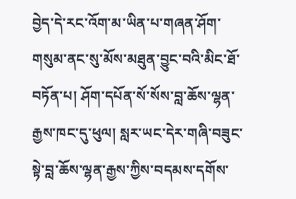བྱེད་དེ་རང་འོག་མ་ཡིན་པ་གཞན་ཤོག་གསུམ་ནང་སུ་མོས་མཐུན་བྱུང་བའི་མིང་ཐོ་བཏོན་པ། ཤོག་དཔོན་སོ་སོས་བླ་ཆོས་ལྷན་རྒྱས་ཁང་དུ་ཕུལ། སླར་ཡང་དེར་གཞི་བཟུང་སྟེ་བླ་ཆོས་ལྷན་རྒྱས་ཀྱིས་བདམས་དགོས་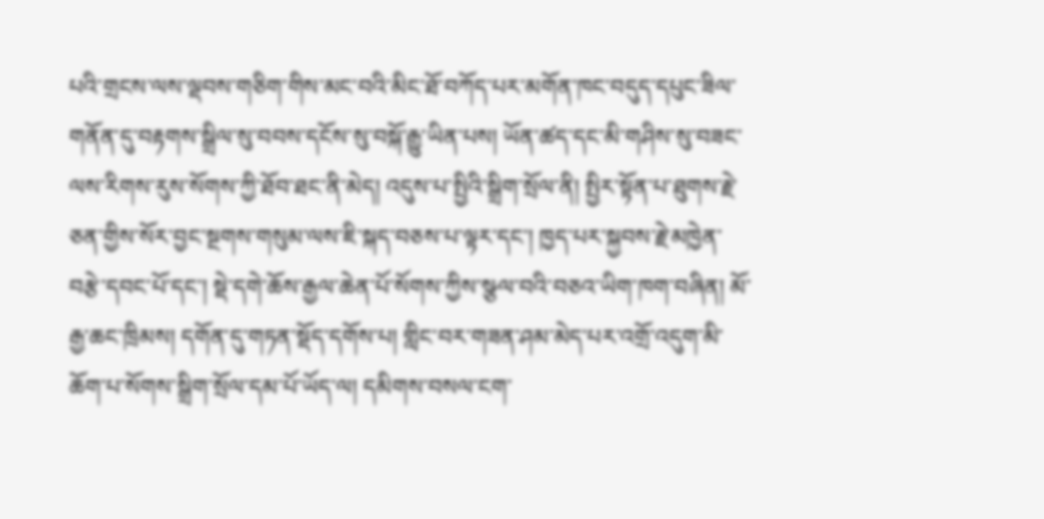པའི་གྲངས་ལས་ལྡབས་གཅིག་གིས་མང་བའི་མིང་ཐོ་བཀོད་པར་མགོན་ཁང་བདུད་དཔུང་ཟིལ་གནོན་དུ་བརྟགས་སྒྲིལ་སུ་བབས་དངོས་སུ་བསྐོ་རྒྱུ་ཡིན་པས། ཡོན་ཚད་དང་མི་གཤིས་སུ་བཟང་ལས་རིགས་རུས་སོགས་ཀྱི་ཐོབ་ཐང་ནི་མེད། འདུས་པ་སྤྱིའི་སྒྲིག་སྲོལ་ནི། སྤྱིར་སྟོན་པ་ཐུགས་རྗེ་ཅན་གྱིས་སོར་བྱང་སྔགས་གསུམ་ལས་ཇི་སྐད་བཅས་པ་ལྟར་དང་། ཁྱད་པར་སྐྱབས་རྗེ་མཁྱེན་བརྩེ་དབང་པོ་དང་། སྡེ་དགེ་ཆོས་རྒྱལ་ཆེན་པོ་སོགས་ཀྱིས་སྩལ་བའི་བཅའ་ཡིག་ཁག་བཞིན། མོ་རྒྱ་ཆང་ཁྲིམས། དགོན་དུ་གཏན་སྡོད་དགོས་པ། གླིང་བར་གཟན་ཤམ་མེད་པར་འགྲོ་འདུག་མི་ཆོག་པ་སོགས་སྒྲིག་སྲོལ་དམ་པོ་ཡོད་ལ། དམིགས་བསལ་ངག་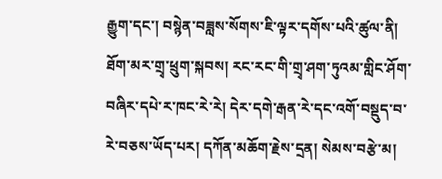རྒྱུག་དང་། བསྙེན་བཟླས་སོགས་ཇི་ལྟར་དགོས་པའི་ཚུལ་ནི། ཐོག་མར་གྲྭ་ཕྲུག་སྐབས། རང་རང་གི་གྲྭ་ཤག་ཏུའམ་གླིང་ཤོག་བཞིར་དཔེ་ར་ཁང་རེ་རེ། དེར་དགེ་རྒན་རེ་དང་འགོ་བསྡུད་བ་རེ་བཅས་ཡོད་པར། དཀོན་མཆོག་རྗེས་དྲན། སེམས་བརྩེ་མ།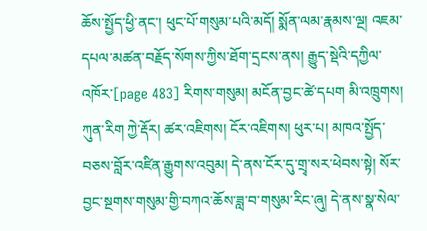ཆོས་སྤྱོད་ཕྱི་ནང་། ཕུང་པོ་གསུམ་པའི་མདོ། སྨོན་ལམ་རྣམས་ལྔ། འཇམ་དཔལ་མཚན་བརྗོད་སོགས་ཀྱིས་ཐོག་དྲངས་ནས། རྒྱུད་སྡེའི་དཀྱིལ་འཁོར་[page 483] རིགས་གསུམ། མངོན་བྱང་ཚེ་དཔག མི་འཁྲུགས། ཀུན་རིག ཀྱེ་རྡོར། ཚར་འཇིགས། ངོར་འཇིགས། ཕུར་པ། མཁའ་སྤྱོད་བཅས་བློར་འཛིན་རྒྱུགས་འབུམ། དེ་ནས་ངོར་དུ་གྲྭ་སར་ཕེབས་སྟེ། སོར་བྱང་སྔགས་གསུམ་གྱི་བཀའ་ཆོས་ཟླ་བ་གསུམ་རིང་ཞུ། དེ་ནས་སྣ་སེལ་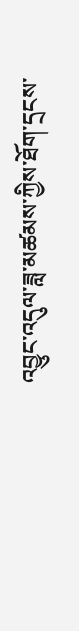འབྱུང་འདུལ་ཟླ་མཚམས་ཀྱིས་ཐོག་དྲངས་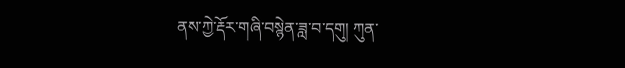ནས་ཀྱེ་རྡོར་གཞི་བསྙེན་ཟླ་བ་དགུ། ཀུན་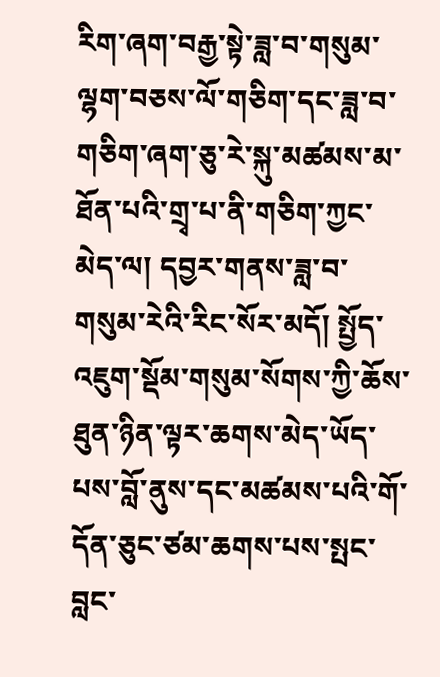རིག་ཞག་བརྒྱ་སྟེ་ཟླ་བ་གསུམ་ལྷག་བཅས་ལོ་གཅིག་དང་ཟླ་བ་གཅིག་ཞག་ཅུ་རེ་སྐུ་མཚམས་མ་ཐོན་པའི་གྲྭ་པ་ནི་གཅིག་ཀྱང་མེད་ལ། དབྱར་གནས་ཟླ་བ་གསུམ་རེའི་རིང་སོར་མདོ། སྤྱོད་འཇུག་སྡོམ་གསུམ་སོགས་ཀྱི་ཆོས་ཐུན་ཉིན་ལྟར་ཆགས་མེད་ཡོད་པས་བློ་ནུས་དང་མཚམས་པའི་གོ་དོན་ཅུང་ཙམ་ཆགས་པས་སྤང་བླང་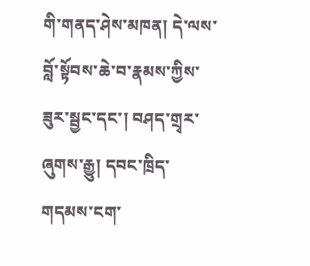གི་གནད་ཤེས་མཁན། དེ་ལས་བློ་སྟོབས་ཆེ་བ་རྣམས་ཀྱིས་ཟུར་སྦྱང་དང་། བཤད་གྲྭར་ཞུགས་རྒྱུ། དབང་ཁྲིད་གདམས་ངག་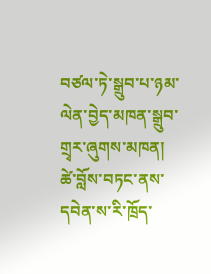བཙལ་ཏེ་སྒྲུབ་པ་ཉམ་ལེན་བྱེད་མཁན་སྒྲུབ་གྲྭར་ཞུགས་མཁན། ཚེ་བློས་བཏང་ནས་དབེན་ས་རི་ཁྲོད་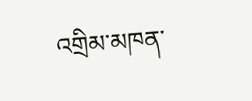འགྲིམ་མཁན་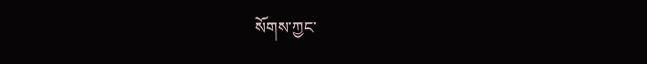སོགས་ཀྱང་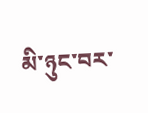མི་ཉུང་བར་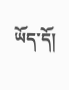ཡོད་དོ།